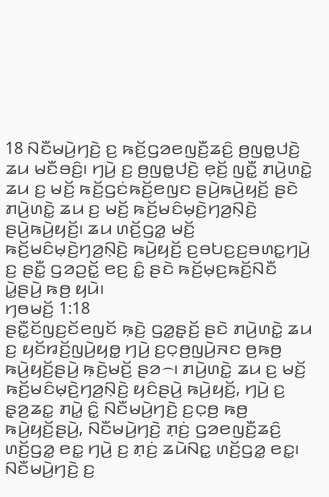18 ꤡꤢꤪꤗꤣꤧ꤬ꤚꤢꤧ꤬ ꤢ꤬ ꤒꤢꤩ꤬ꤞꤤꤕꤜꤢꤪ꤬ꤘꤢꤨ꤬ ꤥ꤬ꤜꤥ꤭ꤓꤢꤧ꤬ ꤘꤣ ꤗꤢꤪꤋꤢꤨ꤬꤯ ꤚꤣꤧ꤬ ꤢ꤬ ꤥ꤬ꤜꤥ꤭ꤓꤢꤧ꤬ ꤕ꤫ꤢꤩ꤬ ꤜꤢꤪ꤭ ꤊꤣꤧ꤬ꤛꤢꤧ꤭ ꤘꤣ ꤢ꤬ ꤗꤢꤩ꤬ ꤒꤢꤩ꤬ꤞꤢꤦꤒꤢꤩ꤬ꤕꤜꤢ ꤔꤣꤧ꤬ꤒꤣꤧ꤬ꤟꤢꤩ꤬ ꤔꤢꤧ ꤊꤣꤧ꤬ꤛꤢꤧ꤭ ꤘꤣ ꤢ꤬ ꤗꤢꤩ꤬ ꤒꤢꤩ꤬ꤗꤢꤨꤗ꤫ꤢꤧ꤬ꤚꤤ꤬ꤡ꤫ꤢꤧ꤬ ꤔꤣꤧ꤬ꤒꤣꤧ꤬ꤟꤢꤩ꤬꤯ ꤘꤣ ꤛꤢꤩ꤬ꤞꤤ꤭ ꤗꤢꤩ꤬ ꤒꤢꤩ꤬ꤗꤢꤨꤗ꤫ꤢꤧ꤬ꤚꤤ꤬ꤡ꤫ꤢꤧ꤬ ꤒꤣꤧ꤬ꤟꤢꤩ꤬ ꤢ꤬ꤋꤝꤢ꤬ꤢ꤬ꤋꤛꤢ꤭ꤚꤣꤧ꤬ ꤢ꤬ ꤔꤢꤪ꤭ ꤞꤤꤑꤢꤩ꤭ ꤕꤢ꤬ ꤢꤨ꤭ ꤔꤢꤧ ꤒꤢꤩ꤬ꤗ꤫ꤢ꤬ꤒꤢꤩ꤬ꤡꤢꤪ ꤣꤧ꤭ꤔꤣꤧ꤬ ꤒꤥ꤬ ꤟꤣꤧ꤯
ꤚꤥꤗꤢꤩ꤬ 1:18
ꤔꤢꤪ꤭ꤢꤩꤜꤢ꤬ꤢꤩꤕꤜꤢꤩ ꤒ꤫ꤢꤧ꤬ ꤞꤤ꤭ꤔ꤫ꤢꤩ꤬ ꤔꤢꤧ ꤊꤣꤧ꤬ꤛꤢꤧ꤭ ꤘꤣ ꤢ꤬ ꤟꤢꤩꤙꤢꤩ꤬ꤜꤣꤧ꤬ꤟꤥ꤭ ꤚꤣꤧ꤬ ꤢ꤬ꤍ꤫ꤥ꤬ꤜꤣꤧ꤬ꤏꤢ ꤥ꤬ꤒꤥ꤬ ꤒꤣꤧ꤬ꤟꤢꤩ꤬ꤔꤣꤧ꤬ ꤒ꤫ꤢꤧ꤬ꤗꤢꤩ꤬ ꤔꤤ꤮꤯ ꤊꤣꤧ꤬ꤛꤢꤧ꤭ ꤘꤣ ꤢ꤬ ꤗꤢꤩ꤬ ꤒꤢꤩ꤬ꤗꤢꤨꤗ꤫ꤢꤧ꤬ꤚꤤ꤬ꤡ꤫ꤢꤧ꤬ ꤟꤢꤨꤔꤣꤧ꤬ ꤒꤣꤧ꤬ꤟꤢꤩ꤬, ꤚꤣꤧ꤬ ꤢ꤬ ꤔ꤫ꤤ꤬ꤘꤢ꤭ ꤊꤣꤧ꤭ ꤢꤨ꤭ ꤡꤢꤪꤗꤣꤧ꤬ꤚꤢꤧ꤬ ꤢ꤬ꤍ꤫ꤥ꤬ ꤒꤥ꤬ ꤒꤣꤧ꤬ꤟꤢꤩ꤬ꤔꤣꤧ꤬, ꤡꤢꤪꤗꤣꤧ꤬ꤚꤢꤧ꤬ ꤊ꤫ꤢꤦ꤬ ꤞꤤꤕꤜꤢꤪ꤬ꤘꤢꤨ꤬ ꤛꤢꤩ꤬ꤞꤤ꤭ ꤕꤢ꤭ ꤚꤣꤧ꤬ ꤢ꤬ ꤊ꤫ꤢꤦ꤬ ꤘꤣꤧꤡꤢ꤭ ꤛꤢꤩ꤬ꤞꤤ꤭ ꤕꤢ꤭꤯
ꤡꤢꤪꤗꤣꤧ꤬ꤚꤢꤧ꤬ ꤢ꤬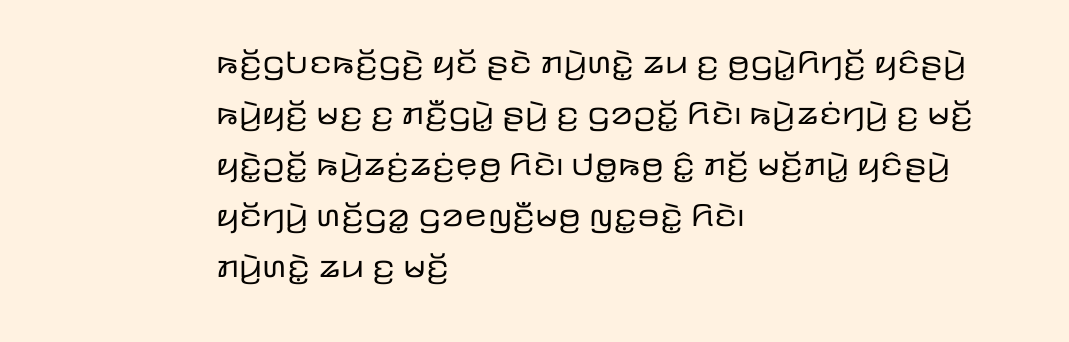ꤒꤢꤩ꤬ꤞꤝꤢꤒꤢꤩ꤬ꤞꤢꤧ꤬ ꤟꤢꤩ ꤔꤢꤧ ꤊꤣꤧ꤬ꤛꤢꤧ꤭ ꤘꤣ ꤢ꤬ ꤥ꤬ꤞꤣꤧ꤭ꤖꤚꤢꤩ꤬ ꤟꤢꤨꤔꤣꤧ꤬ ꤒꤣꤧ꤬ꤟꤢꤩ꤬ ꤗꤢ꤬ ꤢ꤬ ꤊꤢꤪ꤬ꤞꤣꤧ꤭ ꤔꤣꤧ꤬ ꤢ꤬ ꤞꤤꤑꤢꤩ꤭ ꤖꤢꤧ꤯ ꤒꤣꤧ꤬ꤘꤢꤦꤚꤣꤧ꤬ ꤢ꤬ ꤗꤢꤩ꤬ ꤟꤢꤧ꤭ꤑꤢꤩ꤭ ꤒꤣꤧ꤬ꤘꤢꤦ꤬ꤘꤢꤦ꤬ꤕ꤫ꤥ꤬ ꤖꤢꤧ꤯ ꤓꤥ꤭ꤒꤥ꤬ ꤢꤨ꤭ ꤊꤢꤩ꤬ ꤗꤢꤩ꤬ꤊꤣꤧ꤭ ꤟꤢꤨꤔꤣꤧ꤬ ꤟꤢꤩꤚꤣꤧ꤬ ꤛꤢꤩ꤬ꤞꤤ꤭ ꤞꤤꤕꤜꤢꤪ꤬ꤗꤥ꤬ ꤜꤢ꤭ꤋꤢꤧ꤭ ꤖꤢꤧ꤯
ꤊꤣꤧ꤬ꤛꤢꤧ꤭ ꤘꤣ ꤢ꤬ ꤗꤢꤩ꤬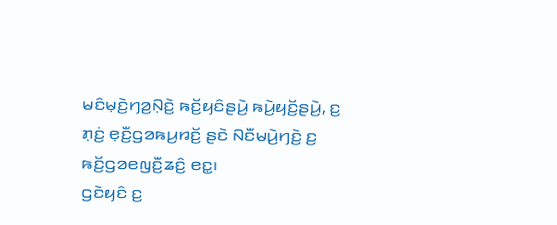ꤗꤢꤨꤗ꤫ꤢꤧ꤬ꤚꤤ꤬ꤡ꤫ꤢꤧ꤬ ꤒꤢꤩ꤬ꤟꤢꤨꤔꤣꤧ꤬ ꤒꤣꤧ꤬ꤟꤢꤩ꤬ꤔꤣꤧ꤬, ꤢ꤬ ꤊ꤫ꤢꤦ꤬ ꤕ꤫ꤢꤪ꤬ꤞꤤꤒꤣ꤬ꤙꤢꤩ꤬ ꤔꤢꤧ ꤡꤢꤪꤗꤣꤧ꤬ꤚꤢꤧ꤬ ꤢ꤬ ꤒꤢꤩ꤬ꤞꤤꤕꤜꤢꤪ꤬ꤘꤢꤨ꤬ ꤕꤢ꤭꤯
ꤞꤢꤧꤟꤢꤨ ꤢ꤬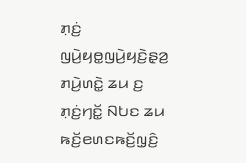ꤊ꤫ꤢꤦ꤬ ꤜꤣꤧ꤬ꤟꤥ꤭ꤜꤣꤧ꤬ꤟꤢꤧ꤬ꤔ꤫ꤤ꤬ ꤊꤣꤧ꤬ꤛꤢꤧ꤭ ꤘꤣ ꤢ꤬ ꤊ꤫ꤢꤦ꤬ꤚꤢꤩ꤭ ꤡꤝꤢ ꤘꤣ ꤒꤢꤩ꤬ꤕꤛꤢꤒꤢꤩ꤬ꤜ꤫ꤢꤨ꤬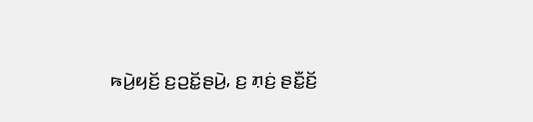ꤒꤣꤧ꤬ꤟꤢꤩ꤬ ꤢ꤬ꤑꤢꤩ꤭ꤔꤣꤧ꤬, ꤢ꤬ ꤊ꤫ꤢꤦ꤬ ꤔꤢꤪ꤭ꤢꤩ꤬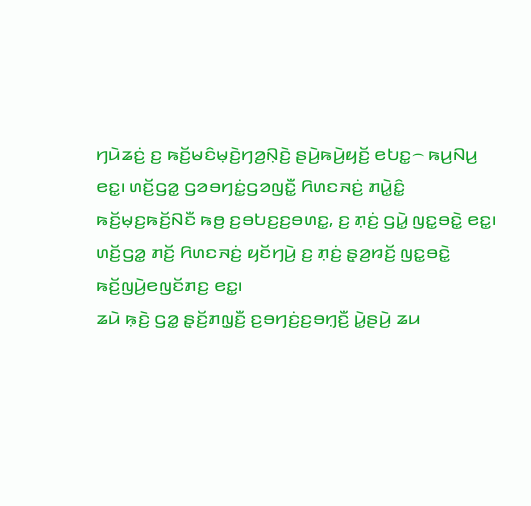ꤚꤣꤧꤘꤢꤦ꤬ ꤢ꤬ ꤒꤢꤩ꤬ꤗꤢꤨꤗ꤫ꤢꤧ꤬ꤚꤤ꤬ꤡ꤫ꤢꤧ꤬ ꤔꤣꤧ꤬ꤒꤣꤧ꤬ꤟꤢꤩ꤬ ꤕꤝꤢ꤭꤮ ꤒꤣ꤬ꤡꤣ꤬ ꤕꤢ꤭꤯ ꤛꤢꤩ꤬ꤞꤤ꤭ ꤞꤤꤋꤚꤢꤦ꤭ꤞꤤꤜꤢꤪ꤭ ꤖꤛꤢꤏꤢꤦ꤬ ꤊꤣꤧ꤭ꤢꤨ꤭ ꤒꤢꤩ꤬ꤗ꤫ꤢ꤬ꤒꤢꤩ꤬ꤡꤢꤪ ꤒꤥ꤬ ꤢ꤬ꤋꤝꤢ꤬ꤢ꤬ꤋꤛꤢ꤭, ꤢ꤬ ꤊ꤫ꤢꤦ꤬ ꤞꤣꤧ꤭ ꤜꤢ꤭ꤋꤢꤧ꤭ ꤕꤢ꤭꤯ ꤛꤢꤩ꤬ꤞꤤ꤭ ꤊꤢꤩ꤬ ꤖꤛꤢꤏꤢꤦ꤬ ꤟꤢꤩꤚꤣꤧ꤬ ꤢ꤬ ꤊ꤫ꤢꤦ꤬ ꤔ꤫ꤤ꤬ꤙꤢꤩ꤬ ꤜꤢ꤭ꤋꤢꤧ꤭ ꤒꤢꤩ꤬ꤜꤣꤧ꤬ꤕꤜꤢꤩꤊꤢ꤬ ꤕꤢ꤭꤯
ꤘꤣꤧ ꤒ꤫ꤢꤧ꤬ ꤞꤤ꤭ ꤔ꤫ꤢꤩ꤬ꤊꤜ꤫ꤢꤪ꤬ ꤢ꤬ꤋꤚꤢꤦ꤬ꤢ꤬ꤋꤚ꤫ꤢꤪ꤬ ꤣꤧ꤭ꤔꤣꤧ꤬ ꤘꤣ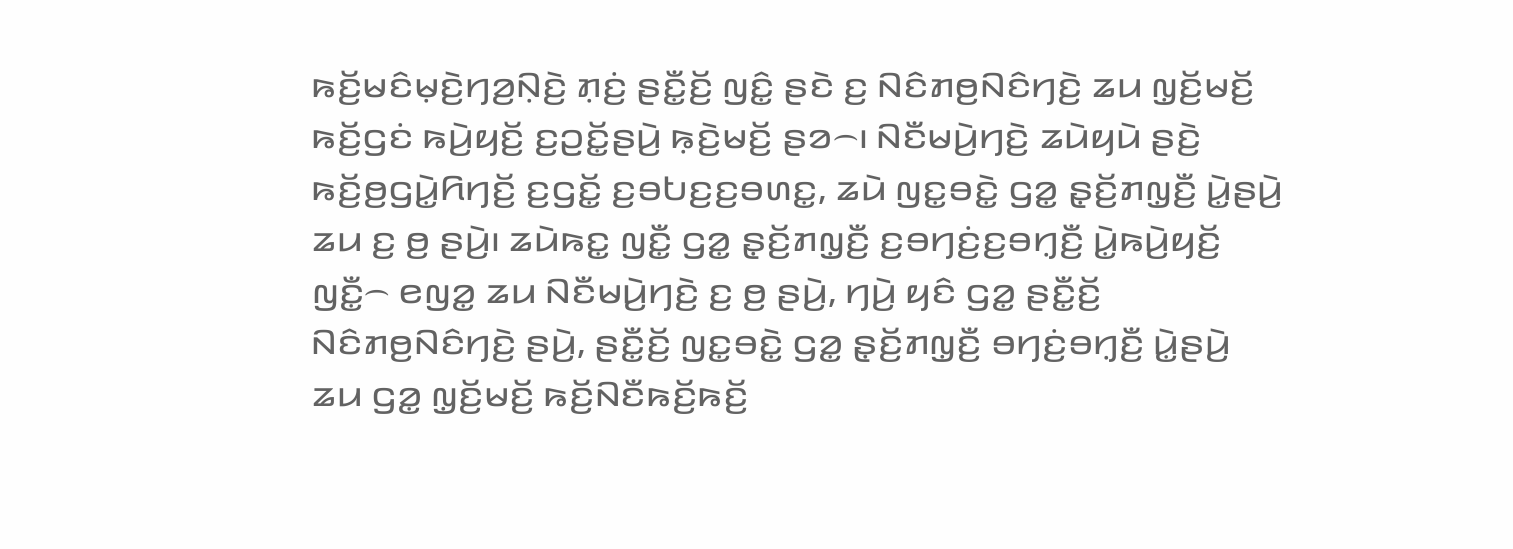ꤒꤢꤩ꤬ꤗꤢꤨꤗ꤫ꤢꤧ꤬ꤚꤤ꤬ꤡ꤫ꤢꤧ꤬ ꤊ꤫ꤢꤦ꤬ ꤔꤢꤪ꤭ꤢꤩ꤬ ꤜꤢꤨ꤭ ꤔꤢꤧ ꤢ꤬ ꤡꤢꤨꤊꤥ꤬ꤡꤢꤨꤚꤢꤧ꤬ ꤘꤣ ꤜ꤫ꤢꤩ꤬ꤗꤢꤩ꤬ ꤒꤢꤩ꤬ꤞꤢꤦ ꤒꤣꤧ꤬ꤟꤢꤩ꤬ ꤢ꤬ꤑꤢꤩ꤭ꤔꤣꤧ꤬ ꤒ꤫ꤢꤧ꤬ꤗꤢꤩ꤬ ꤔꤤ꤮꤯ ꤡꤢꤪꤗꤣꤧ꤬ꤚꤢꤧ꤬ ꤘꤣꤧꤟꤣꤧ ꤔꤢꤧ꤬ ꤒꤢꤩ꤬ꤥ꤬ꤞꤣꤧ꤭ꤖꤚꤢꤩ꤬ ꤢ꤬ꤞꤢꤩ꤭ ꤢ꤬ꤋꤝꤢ꤬ꤢ꤬ꤋꤛꤢ꤭, ꤘꤣꤧ ꤜꤢ꤭ꤋꤢꤧ꤭ ꤞꤤ꤭ ꤔ꤫ꤢꤩ꤬ꤊꤜ꤫ꤢꤪ꤬ ꤣꤧ꤭ꤔꤣꤧ꤬ ꤘꤣ ꤢ꤬ ꤥ꤬ ꤔꤣꤧ꤬꤯ ꤘꤣꤧꤒꤢ꤭ ꤜꤢꤪ꤭ ꤞꤤ꤭ ꤔ꤫ꤢꤩ꤬ꤊꤜ꤫ꤢꤪ꤬ ꤢ꤬ꤋꤚꤢꤦ꤬ꤢ꤬ꤋꤚ꤫ꤢꤪ꤬ ꤣꤧ꤭ꤒꤣꤧ꤬ꤟꤢꤩ꤬ ꤜꤢꤪ꤭꤮ ꤕꤜꤤ꤭ ꤘꤣ ꤡꤢꤪꤗꤣꤧ꤬ꤚꤢꤧ꤬ ꤢ꤬ ꤥ꤬ ꤔꤣꤧ꤬, ꤚꤣꤧ꤬ ꤟꤢꤨ ꤞꤤ꤭ ꤔꤢꤪ꤭ꤢꤩ꤬ ꤡꤢꤨꤊꤥ꤬ꤡꤢꤨꤚꤢꤧ꤬ ꤔꤣꤧ꤬, ꤔꤢꤪ꤭ꤢꤩ꤬ ꤜꤢ꤭ꤋꤢꤧ꤭ ꤞꤤ꤭ ꤔ꤫ꤢꤩ꤬ꤊꤜ꤫ꤢꤪ꤬ ꤋꤚꤢꤦ꤬ꤋꤚ꤫ꤢꤪ꤬ ꤣꤧ꤭ꤔꤣꤧ꤬ ꤘꤣ ꤞꤤ꤭ ꤜ꤫ꤢꤩ꤬ꤗꤢꤩ꤬ ꤒꤢꤩ꤬ꤡꤢꤪꤒꤢꤩ꤬ꤒꤢꤩ꤬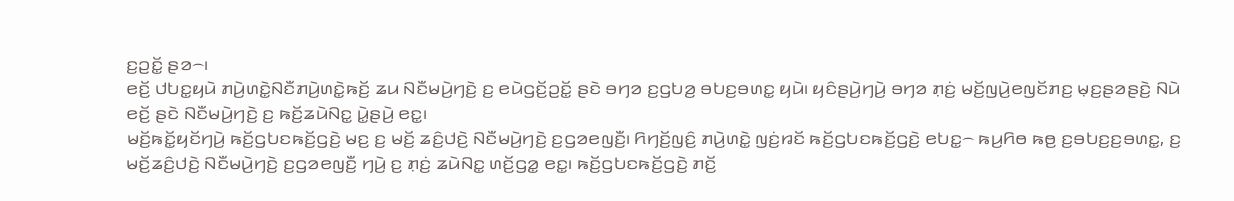ꤢ꤬ꤑꤢꤩ꤭ ꤔꤤ꤮꤯
ꤕꤢꤩ꤬ ꤓꤝꤢ꤭ꤟꤣꤧ ꤊꤣꤧ꤬ꤛꤢꤧ꤭ꤡꤢꤪꤊꤣꤧ꤬ꤛꤢꤧ꤭ꤒꤢꤩ꤬ ꤘꤣ ꤡꤢꤪꤗꤣꤧ꤬ꤚꤢꤧ꤬ ꤢ꤬ ꤕꤣꤧꤞꤢꤩ꤬ꤑꤢꤩ꤭ ꤔꤢꤧ ꤋꤚꤤ ꤢ꤬ꤞꤝꤤ꤬ ꤋꤝꤢ꤬ꤋꤛꤢ꤭ ꤟꤣꤧ꤯ ꤟꤢꤨꤔꤣꤧ꤬ꤚꤣꤧ꤬ ꤋꤚꤤ ꤊ꤫ꤢꤦ꤬ ꤗꤢꤩ꤬ꤜꤣꤧ꤬ꤕꤜꤢꤩꤊꤢ꤬ ꤗ꤫ꤢ꤬ꤔꤤꤔꤢꤧ꤬ ꤡꤣꤧ ꤕꤢꤩ꤬ ꤔꤢꤧ ꤡꤢꤪꤗꤣꤧ꤬ꤚꤢꤧ꤬ ꤢ꤬ ꤒꤢꤩ꤬ꤘꤣꤧꤡꤢ꤭ ꤣꤧ꤭ꤔꤣꤧ꤬ ꤕꤢ꤭꤯
ꤗꤢꤩ꤬ꤒꤢꤩ꤭ꤟꤢꤩꤚꤣꤧ꤬ ꤒꤢꤩ꤬ꤞꤝꤢꤒꤢꤩ꤬ꤞꤢꤧ꤬ ꤗꤢ꤬ ꤢ꤬ ꤗꤢꤩ꤬ ꤘꤢꤨ꤬ꤓꤢꤧ꤬ ꤡꤢꤪꤗꤣꤧ꤬ꤚꤢꤧ꤬ ꤢ꤬ꤞꤤꤕꤜꤢꤪ꤬꤯ ꤖꤚꤢꤩ꤬ꤜꤢꤨ꤬ ꤊꤣꤧ꤬ꤛꤢꤧ꤭ ꤜꤢꤦ꤬ꤙꤢꤩ ꤒꤢꤩ꤬ꤞꤝꤢꤒꤢꤩ꤬ꤞꤢꤧ꤬ ꤕꤝꤢ꤭꤮ ꤒꤣ꤬ꤖꤥ ꤒꤥ꤬ ꤢ꤬ꤋꤝꤢ꤬ꤢ꤬ꤋꤛꤢ꤭, ꤢ꤬ ꤗꤢꤩ꤬ꤘꤢꤨ꤬ꤓꤢꤧ꤬ ꤡꤢꤪꤗꤣꤧ꤬ꤚꤢꤧ꤬ ꤢ꤬ꤞꤤꤕꤜꤢꤪ꤬ ꤚꤣꤧ꤬ ꤢ꤬ ꤊ꤫ꤢꤦ꤬ ꤘꤣꤧꤡꤢ꤭ ꤛꤢꤩ꤬ꤞꤤ꤭ ꤕꤢ꤭꤯ ꤒꤢꤩ꤬ꤞꤝꤢꤒꤢꤩ꤬ꤞꤢꤧ꤬ ꤊꤢꤩ꤬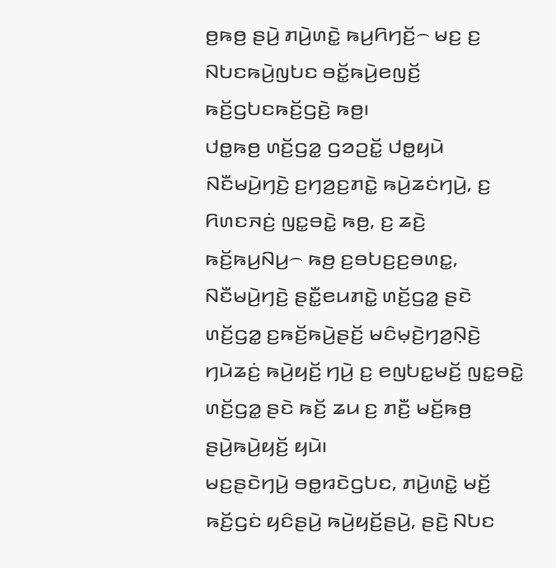ꤥ꤬ꤒꤥ꤬ ꤔꤣꤧ꤬ ꤊꤣꤧ꤬ꤛꤢꤧ꤭ ꤒꤣ꤬ꤖꤚꤢꤩ꤬꤮ ꤗꤢ꤬ ꤢ꤬ ꤡꤝꤢꤒꤣꤧ꤬ꤜꤝꤢ ꤋꤢꤩ꤭ꤒꤣꤧ꤬ꤕꤜꤢꤩ꤬ ꤒꤢꤩ꤬ꤞꤝꤢꤒꤢꤩ꤬ꤞꤢꤧ꤬ ꤒꤥ꤬꤯
ꤓꤥ꤭ꤒꤥ꤬ ꤛꤢꤩ꤬ꤞꤤ꤭ ꤞꤤꤑꤢꤩ꤭ ꤓꤥ꤭ꤟꤣꤧ ꤡꤢꤪꤗꤣꤧ꤬ꤚꤢꤧ꤬ ꤢ꤬ꤚꤤ꤬ꤢ꤬ꤊꤢꤧ꤭ ꤒꤣꤧ꤬ꤘꤢꤦꤚꤣꤧ꤬, ꤢ꤬ ꤖꤛꤢꤏꤢꤦ꤬ ꤜꤢ꤭ꤋꤢꤧ꤭ ꤒꤥ꤬, ꤢ꤬ ꤘꤢꤧ꤬ ꤒꤢꤩ꤬ꤒꤣ꤬ꤡꤣ꤬꤮ ꤒꤥ꤬ ꤢ꤬ꤋꤝꤢ꤬ꤢ꤬ꤋꤛꤢ꤭, ꤡꤢꤪꤗꤣꤧ꤬ꤚꤢꤧ꤬ ꤔꤢꤪ꤭ꤕꤣꤊꤢꤧ꤭ ꤛꤢꤩ꤬ꤞꤤ꤭ ꤔꤢꤧ ꤛꤢꤩ꤬ꤞꤤ꤭ ꤢ꤬ꤒꤢꤩ꤬ꤒꤣꤧ꤬ꤔꤢꤩ꤬ ꤗꤢꤨꤗ꤫ꤢꤧ꤬ꤚꤤ꤬ꤡ꤫ꤢꤧ꤬ ꤚꤣꤧꤘꤢꤦ꤬ ꤒꤣꤧ꤬ꤟꤢꤩ꤬ ꤚꤣꤧ꤬ ꤢ꤬ ꤕꤜꤝꤢ꤭ꤗꤢꤩ꤬ ꤜꤢ꤭ꤋꤢꤧ꤭ ꤛꤢꤩ꤬ꤞꤤ꤭ ꤔꤢꤧ ꤒꤢꤩ꤬ ꤘꤣ ꤢ꤬ ꤊꤢꤪ꤬ ꤗꤢꤩ꤬ꤒꤥ꤬ ꤔꤣꤧ꤬ꤒꤣꤧ꤬ꤟꤢꤩ꤬ ꤟꤣꤧ꤯
ꤗꤢ꤬ꤔꤢꤧꤚꤣꤧ꤬ ꤋꤥ꤭ꤙꤢꤧꤞꤝꤢ, ꤊꤣꤧ꤬ꤛꤢꤧ꤭ ꤗꤢꤩ꤬ ꤒꤢꤩ꤬ꤞꤢꤦ ꤟꤢꤨꤔꤣꤧ꤬ ꤒꤣꤧ꤬ꤟꤢꤩ꤬ꤔꤣꤧ꤬, ꤔꤢꤧ꤬ ꤡꤝꤢ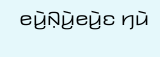ꤕꤣꤧ꤬ꤡ꤫ꤣꤧ꤬ꤕꤣꤧ꤬ꤢ ꤚꤣꤧ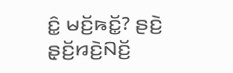ꤢꤨ꤭ ꤗꤢꤩ꤬ꤒꤢꤩ꤭? ꤔꤢꤧ꤬ ꤔ꤫ꤢꤩ꤬ꤙꤢꤧ꤬ꤡꤢꤩ꤬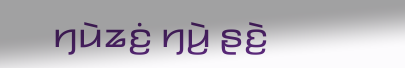ꤚꤣꤧꤘꤢꤦ꤬ ꤚꤣꤧ꤬ ꤔꤢꤧ꤬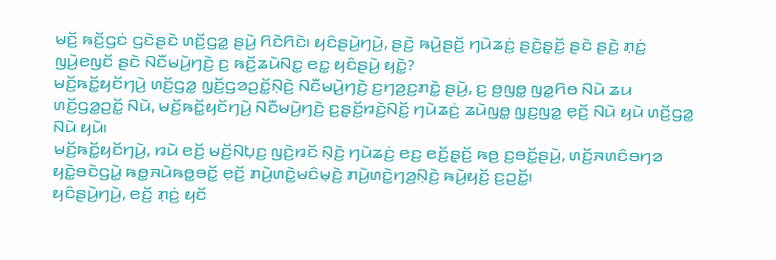ꤗꤢꤩ꤬ ꤒꤢꤩ꤬ꤞꤢꤦ ꤞꤢꤧꤔꤢꤧ ꤛꤢꤩ꤬ꤞꤤ꤭ ꤔꤣꤧ꤬ ꤖꤢꤧꤖꤢꤧ꤯ ꤟꤢꤨꤔꤣꤧ꤬ꤚꤣꤧ꤬, ꤔꤢꤧ꤬ ꤒꤣꤧ꤬ꤔꤢꤩ꤬ ꤚꤣꤧꤘꤢꤦ꤬ ꤔꤢꤧ꤬ꤔ꤫ꤢꤩ꤬ ꤔꤢꤧ ꤔꤢꤧ꤬ ꤊ꤫ꤢꤦ꤬ ꤜꤣꤧ꤬ꤕꤜꤢꤩ ꤔꤢꤧ ꤡꤢꤪꤗꤣꤧ꤬ꤚꤢꤧ꤬ ꤢ꤬ ꤒꤢꤩ꤬ꤘꤣꤧꤡꤢ꤭ ꤕꤢ꤭ ꤟꤢꤨꤔꤣꤧ꤬ ꤟꤢꤧ꤭?
ꤗꤢꤩ꤬ꤒꤢꤩ꤭ꤟꤢꤩꤚꤣꤧ꤬ ꤛꤢꤩ꤬ꤞꤤ꤭ ꤜ꤫ꤢꤩ꤬ꤞꤤꤑꤢꤩ꤭ꤡ꤫ꤢꤧ꤬ ꤡꤢꤪꤗꤣꤧ꤬ꤚꤢꤧ꤬ ꤢ꤬ꤚꤤ꤬ꤢ꤬ꤊꤢꤧ꤭ ꤔꤣꤧ꤬, ꤢ꤬ ꤥ꤬ꤜꤥ꤭ ꤜꤤ꤭ꤖꤥ ꤡꤣꤧ ꤘꤣ ꤛꤢꤩ꤬ꤞꤤ꤭ꤑꤢꤩ꤭ ꤡꤣꤧ, ꤗꤢꤩ꤬ꤒꤢꤩ꤭ꤟꤢꤩꤚꤣꤧ꤬ ꤡꤢꤪꤗꤣꤧ꤬ꤚꤢꤧ꤬ ꤢ꤬ꤔ꤫ꤢꤩ꤬ꤙꤢꤧ꤬ꤡꤢꤩ꤬ ꤚꤣꤧꤘꤢꤦ꤬ ꤘꤣꤧꤜꤥ꤭ ꤜ꤫ꤢ꤬ꤜꤤ꤭ ꤕ꤫ꤢꤩ꤬ ꤡꤣꤧ ꤟꤣꤧ ꤛꤢꤩ꤬ꤞꤤ꤭ ꤡꤣꤧ ꤟꤣꤧ꤯
ꤗꤢꤩ꤬ꤒꤢꤩ꤭ꤟꤢꤩꤚꤣꤧ꤬, ꤙꤣꤧ ꤕꤢꤩ꤬ ꤗꤢꤩ꤬ꤡꤝ꤫ꤢ꤬ ꤜꤢꤧ꤬ꤙꤢꤩ ꤡ꤫ꤢꤧ꤬ ꤚꤣꤧꤘꤢꤦ꤬ ꤕꤢ꤬ ꤕꤢꤩ꤬ꤔ꤫ꤢꤩ꤬ ꤒꤥ꤬ ꤢ꤬ꤋꤢꤩ꤭ꤔꤣꤧ꤬, ꤛꤢꤩ꤬ꤏꤛꤢꤨꤋꤚꤤ ꤟꤢꤧ꤭ꤋꤢꤧꤞꤣꤧ꤭ ꤒꤥ꤭ꤏꤣꤧꤒꤥ꤭ꤋꤢꤩ꤭ ꤕ꤫ꤢꤩ꤬ ꤊꤣꤧ꤬ꤛꤢꤧ꤭ꤗꤢꤨꤗ꤫ꤢꤧ꤬ ꤊꤣꤧ꤬ꤛꤢꤧ꤭ꤚꤤ꤬ꤡ꤫ꤢꤧ꤬ ꤒꤣꤧ꤬ꤟꤢꤩ꤬ ꤢ꤬ꤑꤢꤩ꤭꤯
ꤟꤢꤨꤔꤣꤧ꤬ꤚꤣꤧ꤬, ꤕꤢꤩ꤬ ꤊ꤫ꤢꤦ꤬ ꤟꤢꤩ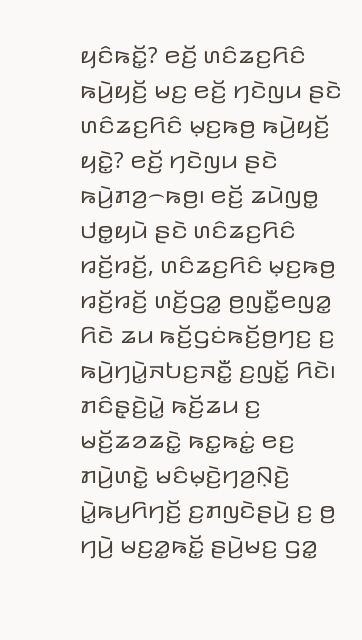ꤟꤢꤨꤒꤢꤩ꤭? ꤕꤢꤩ꤬ ꤛꤢꤨꤘꤢ꤬ꤖꤢꤨ ꤒꤣꤧ꤬ꤟꤢꤩ꤬ ꤗꤢ꤬ ꤕꤢꤩ꤬ ꤚꤢꤧꤜꤣ ꤔꤢꤧ ꤛꤢꤨꤘꤢ꤬ꤖꤢꤨ ꤗ꤫ꤢ꤬ꤒꤥ꤬ ꤒꤣꤧ꤬ꤟꤢꤩ꤬ ꤟꤢꤧ꤭? ꤕꤢꤩ꤬ ꤚꤢꤧꤜꤣ ꤔꤢꤧ ꤒꤣꤧ꤬ꤊꤤ꤬꤮ꤒꤥ꤬꤯ ꤕꤢꤩ꤬ ꤘꤣꤧꤜꤥ꤭ ꤓꤥ꤭ꤟꤣꤧ ꤔꤢꤧ ꤛꤢꤨꤘꤢ꤬ꤖꤢꤨ ꤙꤢꤩ꤬ꤙꤢꤩ꤬, ꤛꤢꤨꤘꤢ꤬ꤖꤢꤨ ꤗ꤫ꤢ꤬ꤒꤥ꤬ ꤙꤢꤩ꤬ꤙꤢꤩ꤬ ꤛꤢꤩ꤬ꤞꤤ꤭ ꤥ꤬ꤜꤢꤪ꤭ꤕꤜꤤ꤭ ꤖꤢꤧ ꤘꤣ ꤒꤢꤩ꤬ꤞꤢꤦꤒꤢꤩ꤬ꤥ꤬ꤚꤢ꤬ ꤢ꤬ ꤒꤣꤧ꤬ꤚꤣꤧ꤭ꤏꤝꤢ꤬ꤏꤢꤪ꤭ ꤢ꤬ꤜꤢꤩ꤭ ꤖꤢꤧ꤯
ꤊꤢꤨꤔ꤫ꤢꤧ꤬ꤣꤧ꤭ ꤒꤢꤩ꤬ꤘꤣ ꤢ꤬ ꤗꤢꤩ꤬ꤘꤤꤘꤢꤧ꤭ ꤒꤢ꤭ꤒꤢꤦ꤭ ꤕꤢ꤬ ꤊꤣꤧ꤬ꤛꤢꤧ꤭ ꤗꤢꤨꤗ꤫ꤢꤧ꤬ꤚꤤ꤬ꤡ꤫ꤢꤧ꤬ ꤣꤧ꤭ꤒꤣ꤬ꤖꤚꤢꤩ꤬ ꤢ꤬ꤊꤜꤢꤧꤔꤣꤧ꤬ ꤢ꤬ ꤥ꤬ ꤚꤣꤧ꤬ ꤗꤢ꤬ꤤ꤭ꤒꤢꤩ꤭ ꤔꤣꤧ꤬ꤗꤢ꤬ ꤞꤤ꤭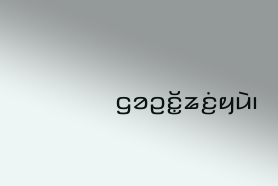ꤞꤤꤑꤢꤩ꤭ꤘꤢꤦ꤬ꤟꤣꤧ꤯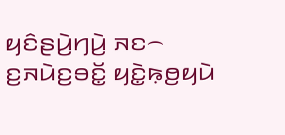ꤟꤢꤨꤔꤣꤧ꤬ꤚꤣꤧ꤬ ꤏꤢ꤮ ꤢ꤬ꤏꤣꤧꤢ꤬ꤋꤢꤩ꤭ ꤟꤢꤧ꤭ꤒ꤫ꤥ꤬ꤟꤣꤧ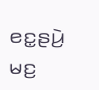ꤕꤢ꤭ꤔꤣꤧ꤬ ꤗꤢ꤬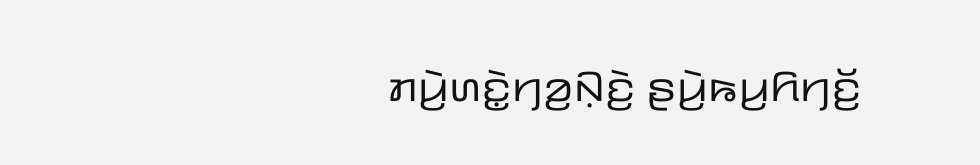ꤊꤣꤧ꤬ꤛꤢꤧ꤭ꤚꤤ꤬ꤡ꤫ꤢꤧ꤬ ꤔꤣꤧ꤬ꤒꤣ꤬ꤖꤚꤢꤩ꤬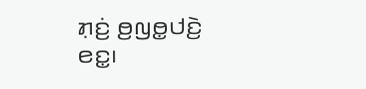ꤊ꤫ꤢꤦ꤬ ꤥ꤬ꤜꤥ꤭ꤓꤢꤧ꤬ ꤕꤢ꤭꤯